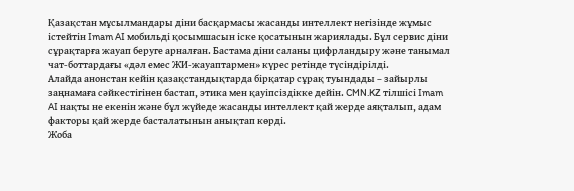Қазақстан мұсылмандары діни басқармасы жасанды интеллект негізінде жұмыс істейтін Imam AI мобильді қосымшасын іске қосатынын жариялады. Бұл сервис діни сұрақтарға жауап беруге арналған. Бастама діни саланы цифрландыру және танымал чат-боттардағы «дәл емес ЖИ-жауаптармен» күрес ретінде түсіндірілді.
Алайда анонстан кейін қазақстандықтарда бірқатар сұрақ туындады – зайырлы заңнамаға сәйкестігінен бастап, этика мен қауіпсіздікке дейін. CMN.KZ тілшісі Imam AI нақты не екенін және бұл жүйеде жасанды интеллект қай жерде аяқталып, адам факторы қай жерде басталатынын анықтап көрді.
Жоба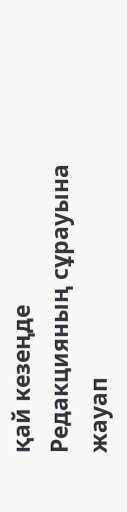қай кезеңде
Редакцияның сұрауына жауап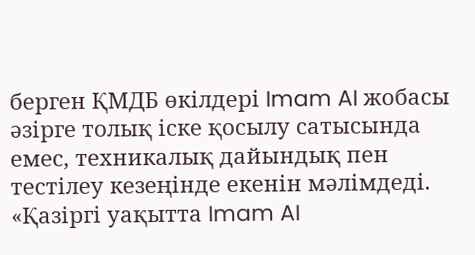берген ҚМДБ өкілдері Imam AI жобасы әзірге толық іске қосылу сатысында емес, техникалық дайындық пен тестілеу кезеңінде екенін мәлімдеді.
«Қазіргі уақытта Imam AI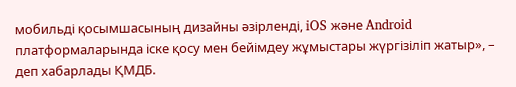мобильді қосымшасының дизайны әзірленді, iOS және Android платформаларында іске қосу мен бейімдеу жұмыстары жүргізіліп жатыр», – деп хабарлады ҚМДБ.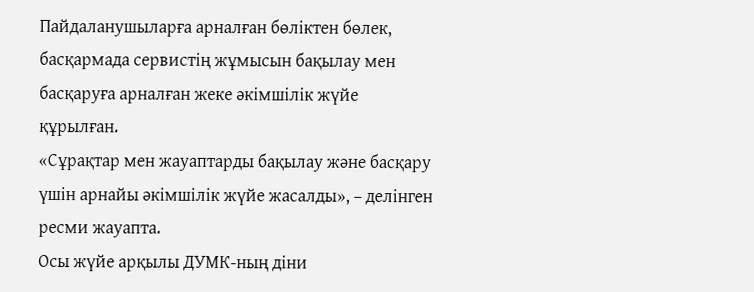Пайдаланушыларға арналған бөліктен бөлек, басқармада сервистің жұмысын бақылау мен басқаруға арналған жеке әкімшілік жүйе құрылған.
«Сұрақтар мен жауаптарды бақылау және басқару үшін арнайы әкімшілік жүйе жасалды», – делінген ресми жауапта.
Осы жүйе арқылы ДУМК-ның діни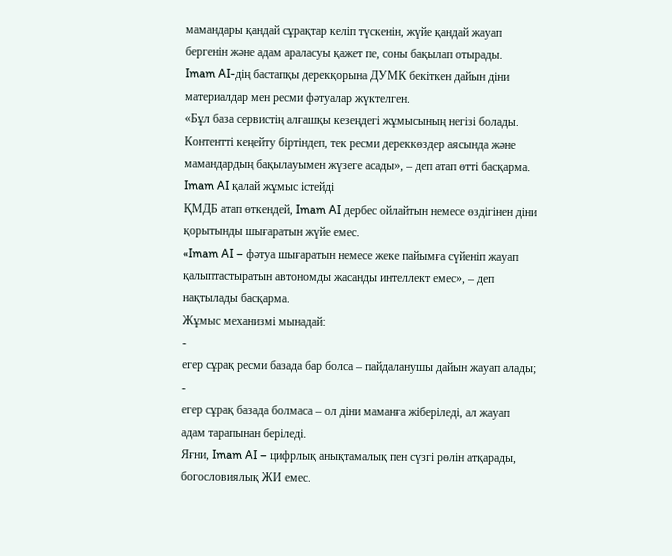мамандары қандай сұрақтар келіп түскенін, жүйе қандай жауап бергенін және адам араласуы қажет пе, соны бақылап отырады.
Imam AI-дің бастапқы дерекқорына ДУМК бекіткен дайын діни материалдар мен ресми фәтуалар жүктелген.
«Бұл база сервистің алғашқы кезеңдегі жұмысының негізі болады. Контентті кеңейту біртіндеп, тек ресми дереккөздер аясында және мамандардың бақылауымен жүзеге асады», – деп атап өтті басқарма.
Imam AI қалай жұмыс істейді
ҚМДБ атап өткендей, Imam AI дербес ойлайтын немесе өздігінен діни қорытынды шығаратын жүйе емес.
«Imam AI – фәтуа шығаратын немесе жеке пайымға сүйеніп жауап қалыптастыратын автономды жасанды интеллект емес», – деп нақтылады басқарма.
Жұмыс механизмі мынадай:
-
егер сұрақ ресми базада бар болса – пайдаланушы дайын жауап алады;
-
егер сұрақ базада болмаса – ол діни маманға жіберіледі, ал жауап адам тарапынан беріледі.
Яғни, Imam AI – цифрлық анықтамалық пен сүзгі рөлін атқарады, богословиялық ЖИ емес.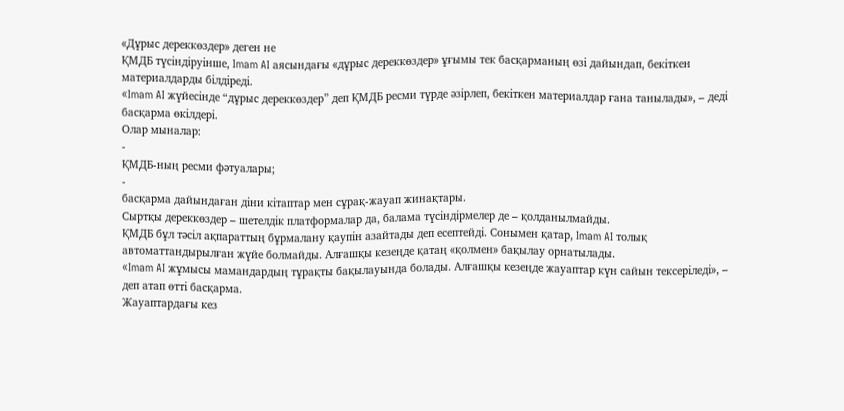«Дұрыс дереккөздер» деген не
ҚМДБ түсіндіруінше, Imam AI аясындағы «дұрыс дереккөздер» ұғымы тек басқарманың өзі дайындап, бекіткен материалдарды білдіреді.
«Imam AI жүйесінде “дұрыс дереккөздер” деп ҚМДБ ресми түрде әзірлеп, бекіткен материалдар ғана танылады», – деді басқарма өкілдері.
Олар мыналар:
-
ҚМДБ-ның ресми фәтуалары;
-
басқарма дайындаған діни кітаптар мен сұрақ-жауап жинақтары.
Сыртқы дереккөздер – шетелдік платформалар да, балама түсіндірмелер де – қолданылмайды.
ҚМДБ бұл тәсіл ақпараттың бұрмалану қаупін азайтады деп есептейді. Сонымен қатар, Imam AI толық автоматтандырылған жүйе болмайды. Алғашқы кезеңде қатаң «қолмен» бақылау орнатылады.
«Imam AI жұмысы мамандардың тұрақты бақылауында болады. Алғашқы кезеңде жауаптар күн сайын тексеріледі», – деп атап өтті басқарма.
Жауаптардағы кез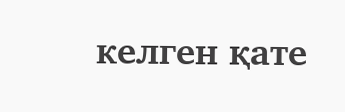келген қате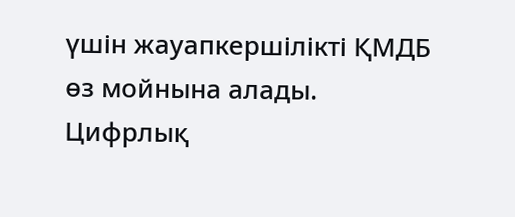үшін жауапкершілікті ҚМДБ өз мойнына алады.
Цифрлық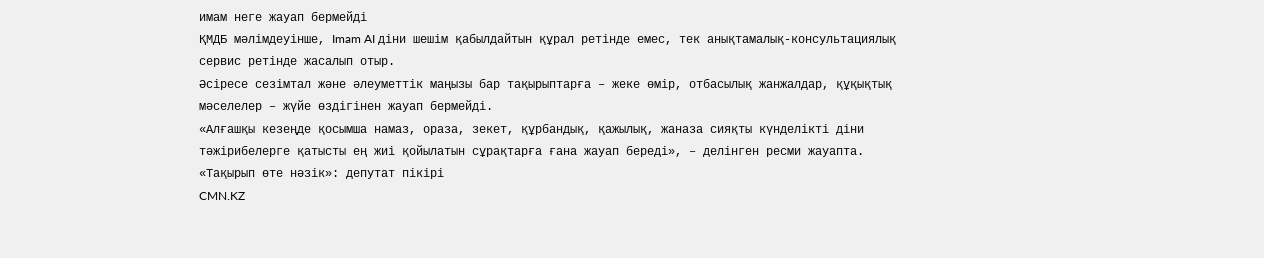имам неге жауап бермейді
ҚМДБ мәлімдеуінше, Imam AI діни шешім қабылдайтын құрал ретінде емес, тек анықтамалық-консультациялық сервис ретінде жасалып отыр.
Әсіресе сезімтал және әлеуметтік маңызы бар тақырыптарға – жеке өмір, отбасылық жанжалдар, құқықтық мәселелер – жүйе өздігінен жауап бермейді.
«Алғашқы кезеңде қосымша намаз, ораза, зекет, құрбандық, қажылық, жаназа сияқты күнделікті діни тәжірибелерге қатысты ең жиі қойылатын сұрақтарға ғана жауап береді», – делінген ресми жауапта.
«Тақырып өте нәзік»: депутат пікірі
CMN.KZ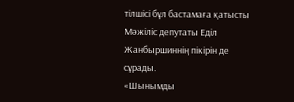тілшісі бұл бастамаға қатысты Мәжіліс депутаты Еділ Жанбыршиннің пікірін де сұрады.
«Шынымды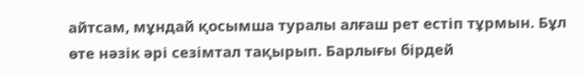айтсам, мұндай қосымша туралы алғаш рет естіп тұрмын. Бұл өте нәзік әрі сезімтал тақырып. Барлығы бірдей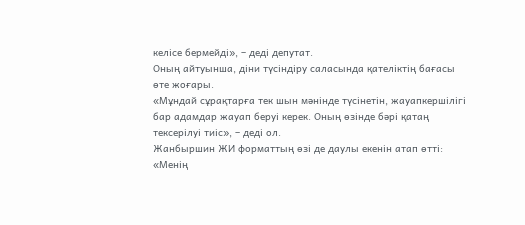келісе бермейді», – деді депутат.
Оның айтуынша, діни түсіндіру саласында қателіктің бағасы өте жоғары.
«Мұндай сұрақтарға тек шын мәнінде түсінетін, жауапкершілігі бар адамдар жауап беруі керек. Оның өзінде бәрі қатаң тексерілуі тиіс», – деді ол.
Жанбыршин ЖИ форматтың өзі де даулы екенін атап өтті:
«Менің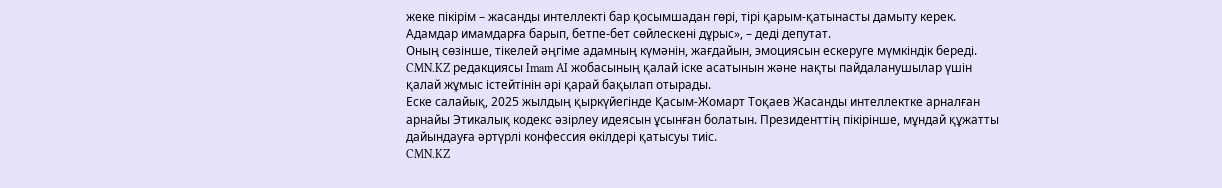жеке пікірім – жасанды интеллекті бар қосымшадан гөрі, тірі қарым-қатынасты дамыту керек. Адамдар имамдарға барып, бетпе-бет сөйлескені дұрыс», – деді депутат.
Оның сөзінше, тікелей әңгіме адамның күмәнін, жағдайын, эмоциясын ескеруге мүмкіндік береді.
CMN.KZ редакциясы Imam AI жобасының қалай іске асатынын және нақты пайдаланушылар үшін қалай жұмыс істейтінін әрі қарай бақылап отырады.
Еске салайық, 2025 жылдың қыркүйегінде Қасым-Жомарт Тоқаев Жасанды интеллектке арналған арнайы Этикалық кодекс әзірлеу идеясын ұсынған болатын. Президенттің пікірінше, мұндай құжатты дайындауға әртүрлі конфессия өкілдері қатысуы тиіс.
CMN.KZ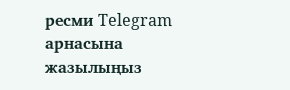ресми Telegram арнасына жазылыңыз